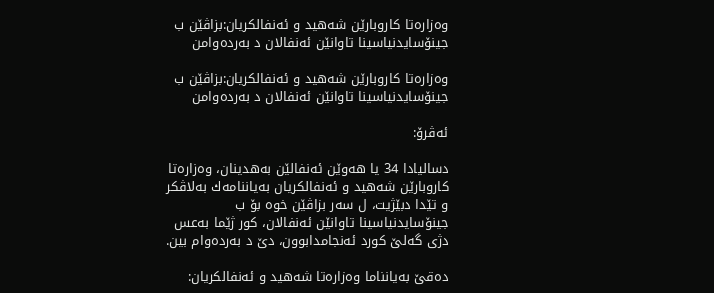وه‌زاره‌تا كاروبارێن شه‌هید و ئه‌نفالكریان:بزاڤێن ب جینۆسایدنیاسینا تاوانێن ئه‌نفالان د به‌رده‌وامن

وه‌زاره‌تا كاروبارێن شه‌هید و ئه‌نفالكریان:بزاڤێن ب جینۆسایدنیاسینا تاوانێن ئه‌نفالان د به‌رده‌وامن

ئه‌ڤرۆ:

دسالیادا 34 یا هه‌وێن ئه‌نفالێن به‌هدینان، وه‌زاره‌تا كاروبارێن شه‌هید و ئه‌نفالكریان به‌یاننامه‌ك به‌لاڤكر و تێدا دبێژیت، ل سه‌ر بزاڤێن خوه‌ بۆ ب جینۆسایدنیاسینا تاوانێن ئه‌نفالان، كور ژێما به‌عس دژی گه‌لێ كورد ئه‌نجامدابوون، دێ د به‌رده‌وام بین.

ده‌قێ به‌یانناما وه‌زاره‌تا شه‌هید و ئه‌نفالكریان: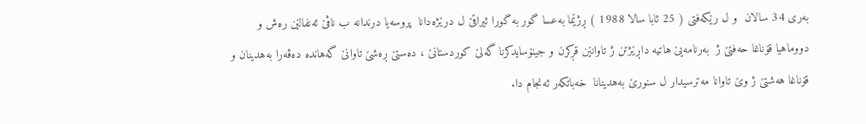به‌ری 34 سالان  و ل رێكه‌فتی ( 25 ئابا سالا 1988 ) ڕژێما به‌عسا گور به‌ گورا ئیراقێ ل درێژه‌دانا  پروسه‌یا درندانه‌ ب ناڤێ ئه‌نفالێن ره‌ش و دووماهیا قۆناغا حه‌فتێ ژ  به‌رنامه‌یێ هاتیه‌ داڕێژتن ژ تاوانێن قڕكرن و جینۆسایدكرنا گه‌لێ كوردستانێ ، ده‌ستێ ڕه‌شێ تاوانێ گه‌هانده‌ ده‌ڤه‌را به‌هدینان و قۆناغا هه‌شتێ ژ وێ تاوانا مه‌ترسیدار ل سنورێ به‌هدینانا  خه‌باتكه‌ر ئه‌نجام دا.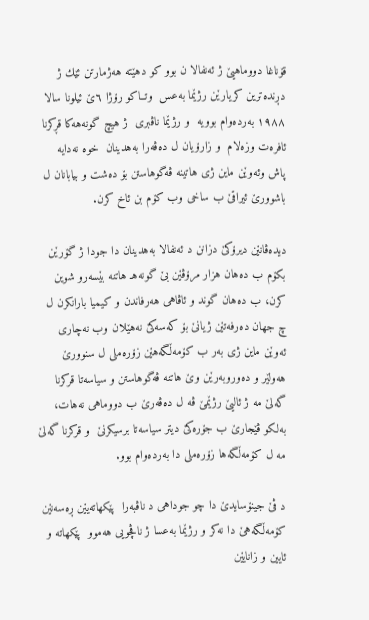قۆناغا دووماهیێ ژ ئه‌نفالا ن بوو كو دهێته‌ هه‌ژمارتن ‌ئێك ژ دڕنده‌ترین كریارێن رژێما به‌عس  وتــاكو رۆژا ٦ێ ئیلونا سالا ١٩٨٨ به‌رده‌وام بوویه‌  و رژێما ناڤبری  ژ هیچ گونه‌هه‌كا قڕكرنا ئافره‌ت وزه‌لام  و زارۆیان ل ده‌ڤه‌را به‌هدینان  خوه‌ نه‌دایه‌ پاش وئه‌وێن ماین ژی هاتینه‌ ڤه‌گوهاستن بۆ ده‌شت و بیابانان ل باشوورێ ئیراقێ ب ساخی وب كۆم بن ئاخ كرن.

دیده‌ڤانێن دیرۆكێ دزانن د ئه‌نفالا به‌هدینان دا جودا ژ گۆرێن بكۆم ب ده‌هان هزار مرۆڤێن بێ گونه‌هـ هاتنه‌ بێسه‌رو شوین كرن، ب ده‌هان گوند و ئاڤاهی هه‌رفاندن و كیمیا بارانكرن ل چ جهان ده‌رفه‌تێن ژیانێ بۆ كه‌سه‌كێ نه‌هێلان وب نه‌چاری ئه‌وێن ماین ژی به‌ر ب كۆمه‌ڵگه‌هێن زۆره‌ملی ل سنوورێ هه‌ولێر و ده‌وروبه‌رێن وێ هاتنه‌ ڤه‌گوهاستن و سیاسه‌تا قركرنا  گه‌لێ مه‌ ژ ئالیێ رژێمێ ڤه‌ ل ده‌ڤه‌رێ ب دووماهی نه‌هات، به‌لكو ڤێجارێ ب جۆره‌كێ دیتر سیاسه‌تا برسیكرنێ ‌ و قركرنا گه‌لێ مه‌ ل كۆمه‌ڵگه‌ها زۆره‌ملی دا به‌رده‌وام بوو.

د ڤێ جینۆسایدێ دا چو جوداهی د ناڤبه‌را  پێكهاته‌یێن ڕه‌سه‌نێن كۆمه‌ڵگه‌هێ دا نه‌كر و رژێما به‌عسا ژ ناڤچویی هه‌موو  پێكهاته‌ و ئایین و زانایێن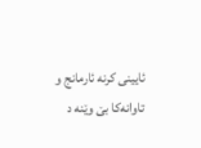ئایینی كرنه‌ ئارمانج و تاوانه‌كا بێ وێنه‌ د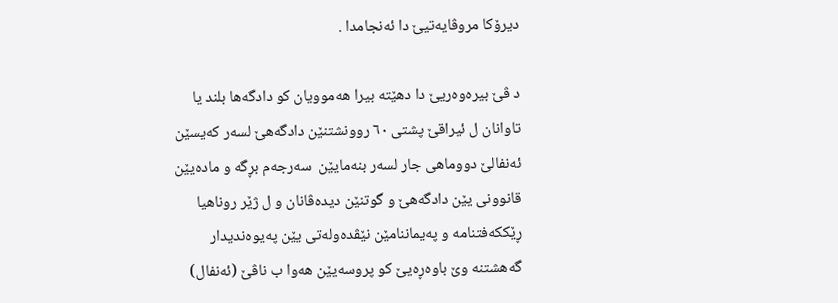دیرۆكا مروڤایه‌تیێ دا ئه‌نجامدا .

د ڤێ بیره‌وه‌ریێ دا دهێته‌ بیرا هه‌موویان كو دادگه‌ها بلند یا تاوانان ل ئیراقێ پشتی ٦٠ روونشتنێن دادگه‌هێ لسه‌ر كه‌یسێن ئه‌نفالێ دووماهی جار لسه‌ر بنه‌مایێن  سه‌رجه‌م بڕگه‌ و ماده‌یێن قانوونی یێن دادگه‌هێ و گوتنێن دیده‌ڤانان و ل ژێر روناهیا ڕێككه‌فتنامه‌ و په‌یماننامێن نێڤده‌وله‌تی یێن په‌یوه‌ندیدار گه‌هشتنه‌ وێ باوه‌ڕه‌یێ كو پروسه‌‌یێن هه‌وا ب ناڤێ ‌(ئه‌نفال)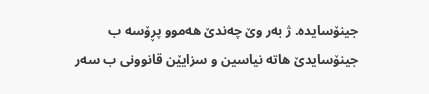جینۆسایده‌. ژ به‌ر وێ چه‌ندێ هه‌موو پڕۆسه‌‌ ب جینۆسایدێ هاته‌ نیاسین و سزایێن قانوونی ب سه‌ر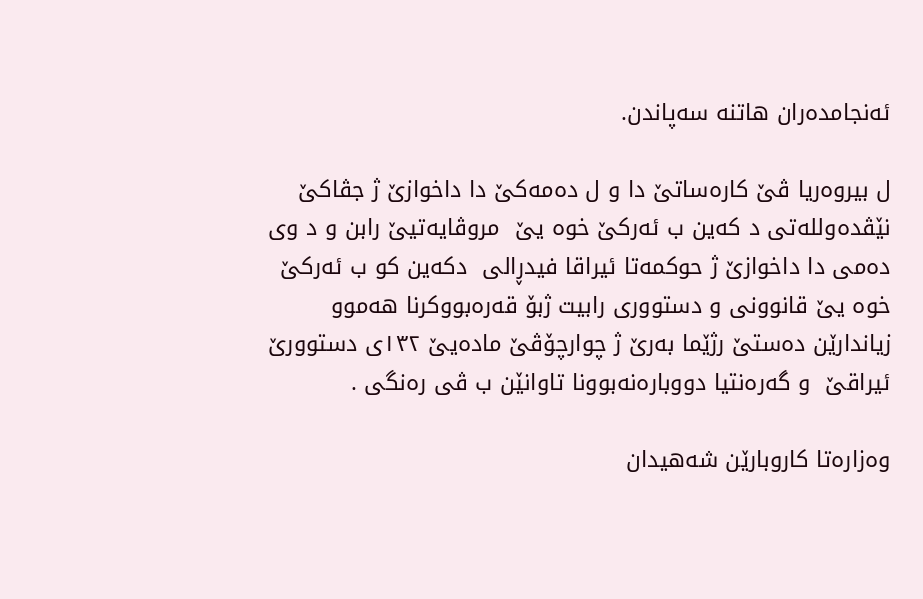ئه‌نجامده‌ران هاتنه‌ سه‌پاندن.

ل بیروه‌ریا ڤێ كاره‌ساتێ دا و ل ده‌مه‌‌كێ دا داخوازێ ژ جڤاكێ نێڤده‌ولله‌تی د كه‌ین ب ئه‌ركێ خوه‌ یێ  مروڤایه‌تیێ رابن و د وی ده‌می دا داخوازێ ژ حوكمه‌تا ئیراقا فیدڕالی  دكه‌ین كو ب ئه‌ركێ خوه‌ یێ قانوونی و دستووری رابیت ژبۆ قه‌ره‌بووكرنا هه‌موو زیاندارێن ده‌ستێ رژێما به‌رێ ژ چوارچۆڤێ ماده‌یێ ١٣٢ی دستوورێ ئیراقێ  و گه‌ره‌نتیا دووباره‌نه‌بوونا تاوانێن ب ڤی ره‌نگی .

وه‌زاره‌تا كاروبارێن شه‌هیدان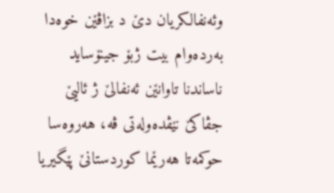وئه‌نفالكریان دێ د بزاڤێن خوه‌دا  به‌رده‌وام بیت ژبۆ جینۆساید ناساندنا ‌تاوانێن ئه‌نفالێ ژ ئالیێ جڤاكێ نێڤده‌وله‌تی ڤه‌، هه‌روه‌سا حوكمه‌تا هه‌رێما كوردستانێ پێگیریا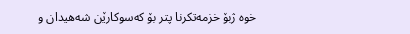خوه‌ ژبۆ خزمه‌تكرنا ‌پتر بۆ كه‌سوكارێن شه‌هیدان و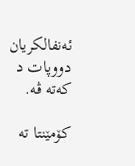ئه‌نفالكریان دووپات د كه‌ته‌ ڤه‌.

کۆمێنتا تە